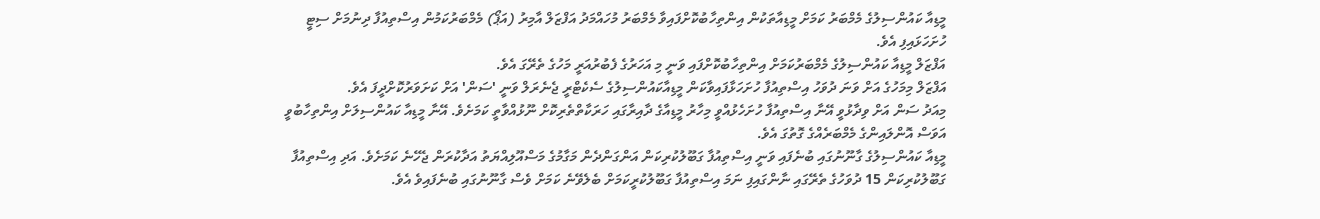މީޑިއާ ކައުންސިލުގެ މެމްބަރު ކަމަށް މީޑިއާތަކުން އިންތިހާބުކޮށްފައިވާ މެމްބަރު މުހައްމަދު އަފްޒަލް އާމިރު (އަޕޯ) މެމްބަރުކަމުން އިސްތިއުފާ ދިނުމަށް ސިޓީ ހުށަހަޅައިފި އެވެ.
އަފްޒަލް މީޑިއާ ކައުންސިލުގެ މެމްބަރުކަމަށް އިންތިހާބުކޮށްފައި ވަނީ މި އަހަރުގެ ފެބުރުއަރީ މަހުގެ ތެރޭގަ އެވެ.
އަފްޒަލް މިމަހުގެ އަށް ވަނަ ދުވަހު އިސްތިއުފާ ހުށަހަޅާފައިވާކަން މީޑިއާކައުންސިލުގެ ސެކެޓްރީ ޖެނެރަލް ވަނީ 'ސަން' އަށް ކަށަވަރުކޮށްދީފަ އެވެ.
މިއަދު ސަން އަށް ވިދާޅުވީ އޭނާ އިސްތިއުފާ ހުށަހެޅުއްވީ މިހާރު މީޑިއާގެ ދާއިރާގައި ހަރަކާތްތެރިކޮށް ނޫޅުއްވާތީ ކަމަށެވެ. އޭނާ މީޑިއާ ކައުންސިލަށް އިންތިހާބުވީ އަވަސް އޮންލައިންގެ މެމްބަރެއްގެ ގޮތުގަ އެވެ.
މީޑިއާ ކައުންސިލުގެ ގާނޫނުގައި ބުނެފައި ވަނީ އިސްތިއުފާ ގަބޫލުކުރިކަން އަންގަންދެން މަގާމުގެ މަސްއޫލިއްޔަތު އަދާކުރަން ޖެހޭނެ ކަމަށެވެ. އަދި އިސްތިއުފާ ގަބޫލުކުރިކަން 15 ދުވަހުގެ ތެރޭގައި ނާންގައިފި ނަމަ އިސްތިއުފާ ގަބޫލުކުރީކަމަށް ބެލެވޭނެ ކަމަށް ވެސް ގާނޫނުގައި ބުނެފައިވެ އެވެ.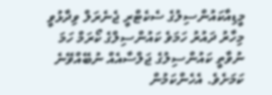މީޑިއާކައުންސިލުގެ ސެކެޓްރީ ޖެނެރަލް ވިދާޅުވީ މިހާރު ދައުރު ހަމަވެ ކައުންސިލްގެ ކޯރަމް ހަމަ ނުވާތީ ކައުންސިލުގެ ޖަލްސާއެއް ނުބޭއްވޭނެ ކަމަށެވެ. އެހެންކަމުން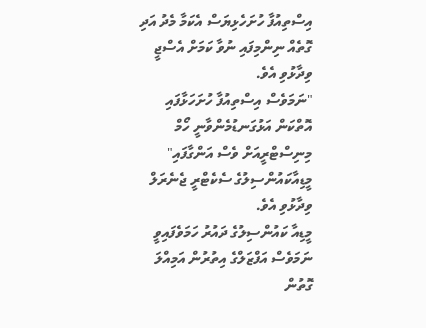އިސްތިއުފާ ހުށަހެޅިޔަސް އެކަމާ މެދު އަދި ގޮތެއް ނިންމިފައި ނުވާ ކަމަށް އެސްޖީ ވިދާޅުވި އެވެ.
"ނަމަވެސް އިސްތިއުފާ ހުށަހަޅާފައި އޮތްކަން އަޅުގަނޑުމެންވާނީ ހޯމް މިނިސްޓްރީއަށް ވެސް އަންގާފައި" މީޑިއާކައުންސިލުގެ ސެކެޓްރީ ޖެނެރަލް ވިދާޅުވި އެވެ.
މީޑިއާ ކައުންސިލުގެ ދައުރު ހަމަވެފައިވީ ނަމަވެސް އަފްޒަލްގެ އިތުރުން އަމިއްލަ ގޮތުން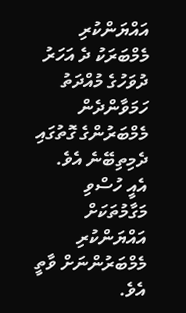އައްޔަންކުރި މެމްބަރަކު ދެ އަހަރު ދުވަހުގެ މުއްދަތު ހަމަވާންދެން މެމްބަރުންގެ ގޮތުގައި ދެމިތިބޭނެ އެވެ. އެއީ ހުސްވި މަގާމުތަކަށް އައްޔަންކުރި މެމްބަރުންނަށް ވާތީ އެވެ.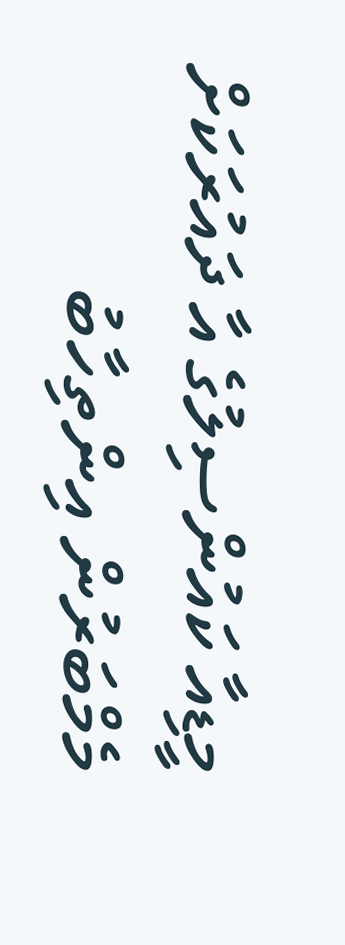މީޑިއާ ކައުންސިލުގެ އާ ދައުރަކަށް މެމްބަރުން އިންތިހާބު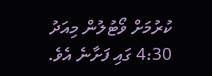ކުރުމަށް ވޯޓުލުން މިއަދު 4:30 ގައި ފަށާނެ އެވެ.